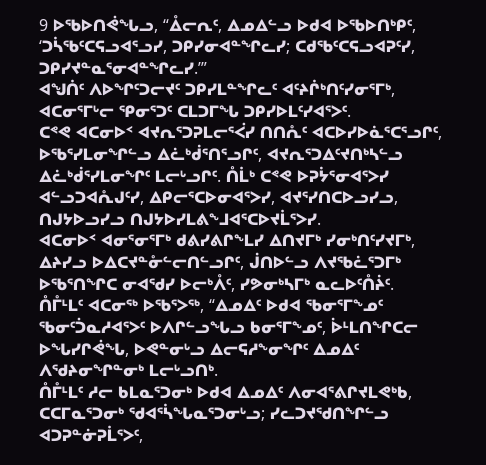9 ᐅᖃᐅᑎᕚᖓᓗ, “ᐂᓕᕆᑦ, ᐃᓄᐃᓪᓗ ᐅᑯᐊ ᐅᖃᐅᑎᒃᑭᑦ, ‘ᑐᓵᖃᑦᑕᕋᓗᐊᕐᓗᓯ, ᑐᑭᓯᓂᐊᓐᖏᓚᓯ; ᑕᑯᖃᑦᑕᕋᓗᐊᕈᑦᓯ, ᑐᑭᓯᔪᓐᓇᕐᓂᐊᓐᖏᓚᓯ.’”
ᐊᖑᑏᑦ ᐱᐅᖏᑦᑐᓕᔪᑦ ᑐᑭᓯᒪᓐᖏᓚᑦ ᐊᑦᔨᒌᒃᑎᑦᓯᓂᕐᒥᒃ, ᐊᑕᓂᕐᒥᒡᓕ ᕿᓂᕐᑐᑦ ᑕᒪᑐᒥᖓ ᑐᑭᓯᐅᒪᑦᓯᐊᕐᐳᑦ.
ᑕᕝᕙ ᐊᑕᓂᐅᑉ ᐊᔪᕆᕐᑐᕈᒪᓕᕐᐹᓯ ᑎᑎᕅᑦ ᐊᑕᐅᓯᐅᓈᕐᑕᕐᓗᒋᑦ, ᐅᖃᕐᓯᒪᓂᖏᓪᓗ ᐃᓛᒃᑰᕐᑎᕐᓗᒋᑦ, ᐊᔪᕆᕐᑐᐃᑦᔪᑎᒃᓴᓪᓗ ᐃᓛᒃᑰᕐᓯᒪᓂᖏᑦ ᒪᓕᒡᓗᒋᑦ. ᑍᒫᒃ ᑕᕝᕙ ᐅᕈᔮᕐᓂᐊᕐᐳᓯ ᐊᓪᓗᑐᐊᕅᒍᑦᓯ, ᐃᑭᓕᕐᑕᐅᓂᐊᕐᐳᓯ, ᐊᔪᕐᓯᑎᑕᐅᓗᓯᓗ, ᑎᒍᔭᐅᓗᓯᓗ ᑎᒍᔭᐅᓯᒪᕕᖕᒧᐊᕐᑕᐅᔪᒫᕐᐳᓯ.
ᐊᑕᓂᐅᑉ ᐊᓂᕐᓂᕐᒥᒃ ᑯᕕᓯᕕᒋᖕᒪᓯ ᐃᑎᔪᒥᒃ ᓯᓂᒃᑎᑦᓯᔪᒥᒃ, ᐃᔨᓯᓗ ᐅᐃᑕᔪᓐᓁᓪᓕᑎᓪᓗᒋᑦ, ᒎᑎᐅᓪᓗ ᐱᔪᖃᓛᕐᑐᒥᒃ ᐅᖃᕐᑎᖏᑕ ᓂᐊᖁᓯ ᐅᓕᒃᐰᑦ, ᓯᕗᓂᒃᓴᒥᒃ ᓇᓚᐅᑦᑍᔩᑦ.
ᑍᒤᒻᒪᑦ ᐊᑕᓂᖅ ᐅᖃᕐᐳᖅ, “ᐃᓄᐃᑦ ᐅᑯᐊ ᖃᓂᕐᒥᖕᓄᑦ ᖃᓂᑦᑑᓇᓱᐊᕐᐳᑦ ᐅᐱᒋᓪᓗᖓᓗ ᑲᓂᕐᒥᖕᓄᑦ, ᐆᒻᒪᑎᖏᑕᓕ ᐅᖓᓯᒋᕚᖓ, ᐅᕙᓐᓂᒡᓗ ᐃᓕᕋᓱᖕᓂᖏᑦ ᐃᓄᐃᑦ ᐱᖁᔨᓂᖏᓐᓂᒃ ᒪᓕᒡᓗᑎᒃ.
ᑍᒤᒻᒪᑦ ᓱᓕ ᑲᒪᓇᕐᑐᓂᒃ ᐅᑯᐊ ᐃᓄᐃᑦ ᐱᓂᐊᕐᕕᒋᔪᒪᕙᒃᑲ, ᑕᑕᒥᓇᕐᑐᓂᒃ ᖁᐊᕐᓵᖓᓇᕐᑐᓂᒡᓗ; ᓯᓚᑐᔪᖁᑎᖏᓪᓗ ᐊᑐᕈᓐᓃᕈᒫᕐᐳᑦ,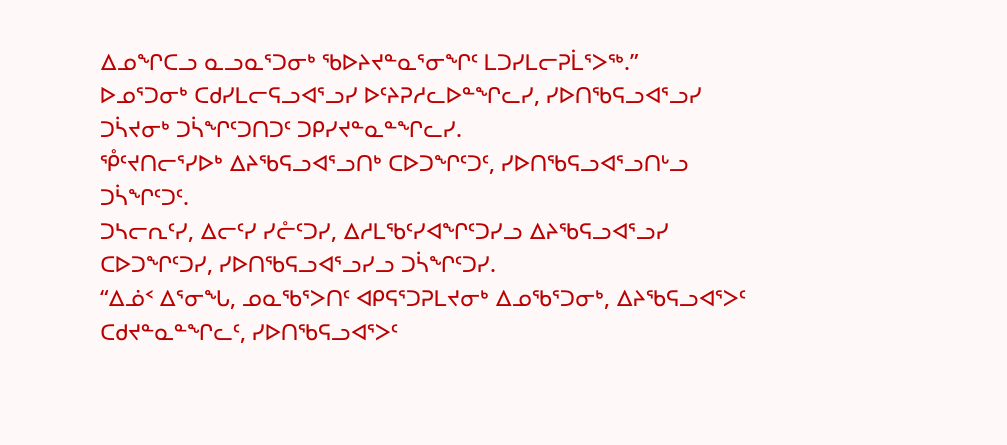ᐃᓄᖏᑕᓗ ᓇᓗᓇᕐᑐᓂᒃ ᖃᐅᔨᔪᓐᓇᕐᓂᖏᑦ ᒪᑐᓯᒪᓕᕈᒫᕐᐳᖅ.”
ᐅᓄᕐᑐᓂᒃ ᑕᑯᓯᒪᓕᕋᓗᐊᕐᓗᓯ ᐅᑦᔨᕈᓱᓚᐅᓐᖏᓚᓯ, ᓯᐅᑎᖃᕋᓗᐊᕐᓗᓯ ᑐᓵᔪᓂᒃ ᑐᓵᖏᑦᑐᑎᑐᑦ ᑐᑭᓯᔪᓐᓇᓐᖏᓚᓯ.
ᕾᑦᔪᑎᓕᕐᓯᐅᒃ ᐃᔨᖃᕋᓗᐊᕐᓗᑎᒃ ᑕᐅᑐᖏᑦᑐᑦ, ᓯᐅᑎᖃᕋᓗᐊᕐᓗᑎᒡᓗ ᑐᓵᖏᑦᑐᑦ.
ᑐᓴᓕᕆᑦᓯ, ᐃᓕᑦᓯ ᓯᓔᑦᑐᓯ, ᐃᓱᒪᖃᑦᓯᐊᖏᑦᑐᓯᓗ ᐃᔨᖃᕋᓗᐊᕐᓗᓯ ᑕᐅᑐᖏᑦᑐᓯ, ᓯᐅᑎᖃᕋᓗᐊᕐᓗᓯᓗ ᑐᓵᖏᑦᑐᓯ.
“ᐃᓅᑉ ᐃᕐᓂᖓ, ᓄᓇᖃᕐᐳᑎᑦ ᐊᑭᕋᕐᑐᕈᒪᔪᓂᒃ ᐃᓄᖃᕐᑐᓂᒃ, ᐃᔨᖃᕋᓗᐊᕐᐳᑦ ᑕᑯᔪᓐᓇᓐᖏᓚᑦ, ᓯᐅᑎᖃᕋᓗᐊᕐᐳᑦ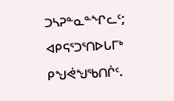ᑐᓴᕈᓐᓇᓐᖏᓚᑦ; ᐊᑭᕋᕐᑐᕐᑎᐅᒐᒥᒃ ᑭᖑᕚᖑᖃᑎᒌᑦ.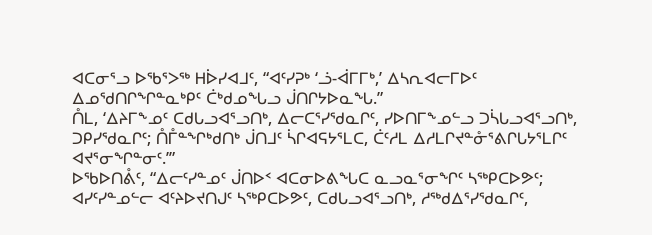ᐊᑕᓂᕐᓗ ᐅᖃᕐᐳᖅ ᕼᐆᓯᐊᒧᑦ, “ᐊᑦᓯᕈᒃ ‘ᓘ-ᐋᒥᒥᒃ,’ ᐃᓴᕆᐊᓕᒥᐅᑦ ᐃᓄᖁᑎᒋᖏᓐᓇᒃᑭᑦ ᑖᒃᑯᓄᖓᓗ ᒎᑎᒋᔭᐅᓇᖓ.”
ᑍᒪ, ‘ᐃᔨᒥᖕᓄᑦ ᑕᑯᒐᓗᐊᕐᓗᑎᒃ, ᐃᓕᑕᕐᓯᖁᓇᒋᑦ, ᓯᐅᑎᒥᖕᓄᓪᓗ ᑐᓵᒐᓗᐊᕐᓗᑎᒃ, ᑐᑭᓯᖁᓇᒋᑦ; ᑍᒤᓐᖏᒃᑯᑎᒃ ᒎᑎᒧᑦ ᓵᒋᐊᕋᔭᕐᒪᑕ, ᑖᑦᓱᒪ ᐃᓱᒪᒋᔪᓐᓁᕐᕕᒋᒐᔭᕐᒪᒋᑦ ᐊᔪᕐᓂᖏᓐᓂᑦ.’”
ᐅᖃᐅᑎᕔᑦ, “ᐃᓕᑦᓯᓐᓄᑦ ᒎᑎᐅᑉ ᐊᑕᓂᐅᕕᖓᑕ ᓇᓗᓇᕐᓂᖏᑦ ᓴᖅᑭᑕᐅᕗᑦ; ᐊᓯᑦᓯᓐᓄᓪᓕ ᐊᑦᔨᐅᔪᑎᒍᑦ ᓴᖅᑭᑕᐅᕗᑦ, ᑕᑯᒐᓗᐊᕐᓗᑎᒃ, ᓱᖅᑯᐃᕐᓯᖁᓇᒋᑦ,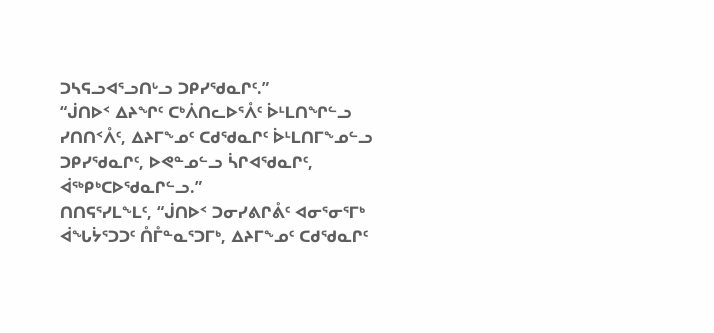ᑐᓴᕋᓗᐊᕐᓗᑎᒡᓗ ᑐᑭᓯᖁᓇᒋᑦ.”
“ᒎᑎᐅᑉ ᐃᔨᖏᑦ ᑕᒃᐲᑎᓚᐅᕐᐰᑦ ᐆᒻᒪᑎᖏᓪᓗ ᓯᑎᑎᑉᐰᑦ, ᐃᔨᒥᖕᓄᑦ ᑕᑯᖁᓇᒋᑦ ᐆᒻᒪᑎᒥᖕᓄᓪᓗ ᑐᑭᓯᖁᓇᒋᑦ, ᐅᕙᓐᓄᓪᓗ ᓵᒋᐊᖁᓇᒋᑦ, ᐋᖅᑭᒃᑕᐅᖁᓇᒋᓪᓗ.”
ᑎᑎᕋᕐᓯᒪᖕᒪᑦ, “ᒎᑎᐅᑉ ᑐᓂᓯᕕᒋᕔᑦ ᐊᓂᕐᓂᕐᒥᒃ ᐋᖓᔮᕐᑐᑐᑦ ᑍᒤᓐᓇᕐᑐᒥᒃ, ᐃᔨᒥᖕᓄᑦ ᑕᑯᖁᓇᒋᑦ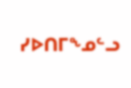ᓯᐅᑎᒥᖕᓄᓪᓗ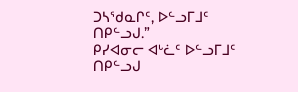ᑐᓴᖁᓇᒋᑦ, ᐅᓪᓗᒥᒧᑦ ᑎᑭᓪᓗᒍ.”
ᑭᓯᐊᓂᓕ ᐊᒡᓛᑦ ᐅᓪᓗᒥᒧᑦ ᑎᑭᓪᓗᒍ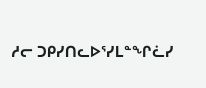ᓱᓕ ᑐᑭᓯᑎᓚᐅᕐᓯᒪᓐᖏᓛᓯ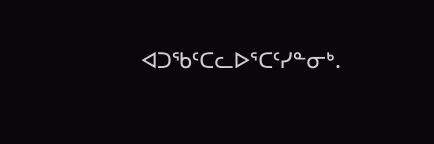ᐊᑐᖃᑦᑕᓚᐅᕐᑕᑦᓯᓐᓂᒃ.